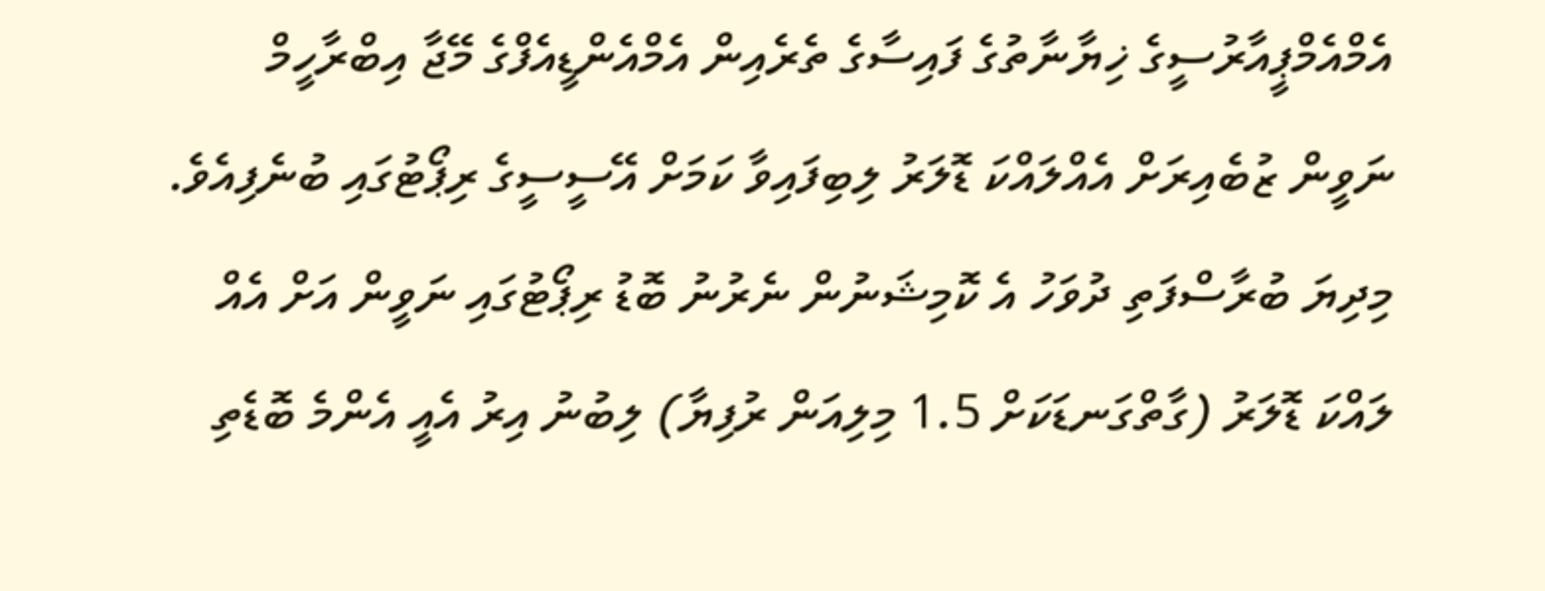އެމްއެމްޕީއާރުސީގެ ޚިޔާނާތުގެ ފައިސާގެ ތެރެއިން އެމްއެންޑީއެފްގެ މޭޖާ އިބްރާހީމް ނަވީން ޒުބެއިރަށް އެއްލައްކަ ޑޮލަރު ލިބިފައިވާ ކަމަށް އޭސީސީގެ ރިޕޯޓުގައި ބުނެފިއެވެ.
މިދިޔަ ބުރާސްފަތި ދުވަހު އެ ކޮމިޝަނުން ނެރުނު ބޮޑު ރިޕޯޓުގައި ނަވީން އަށް އެއް ލައްކަ ޑޮލަރު (ގާތްގަނޑަކަށް 1.5 މިލިއަން ރުފިޔާ) ލިބުނު އިރު އެއީ އެންމެ ބޮޑެތި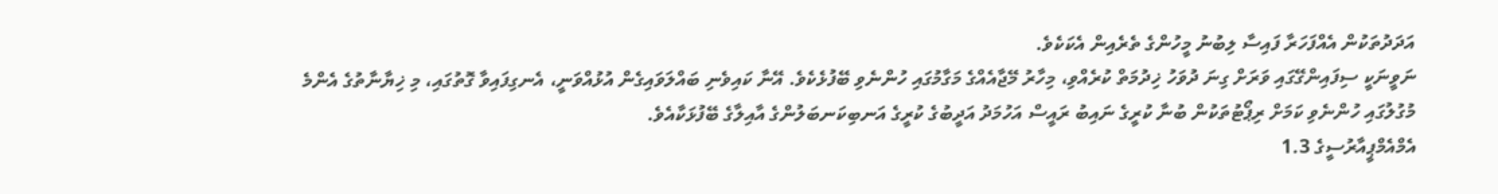އަދަދުތަކުން އެއްފަހަރާ ފައިސާ ލިބުނު މީހުންގެ ތެރެއިން އެކަކެވެ.
ނަވީނަކީ ސިފައިންގޭގައި ވަރަށް ގިނަ ދުވަހު ޚިދުމަތް ކުރެއްވި، މިހާރު މޭޖާއެއްގެ މަގާމުގައި ހުންނެވި ބޭފުޅެކެވެ. އޭނާ ކައިވެނި ބައްލަވައިގެން އުޅުއްވަނީ، އެނގިފައިވާ ގޮތުގައި، މި ޚިޔާނާތުގެ އެންމެ މުގުލުގައި ހުންނެވި ކަމަށް ރިޕޯޓުތަކުން ބުނާ ކުރީގެ ނައިބު ރައީސް އަހުމަދު އަދީބުގެ ކުރީގެ އަނބިކަނބަލުންގެ އާއިލާގެ ބޭފުޅަކާއެވެ.
އެމްއެމްޕީއާރުސީގެ 1.3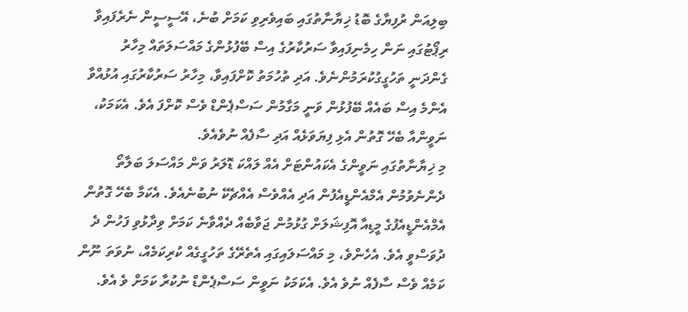ބިލިއަން ރުފިޔާގެ ބޮޑު ޚިޔާނާތުގައި ބައިވެރިވި ކަމަށް ބުނެ، އޭސީސީން ނެރެފައިވާ ރިޕޯޓުގައި ނަން ހިމެނިފައިވާ ސަރުކާރުގެ އިސް ބޭފުޅުންގެ މައްސަލަތައް މިހާރު ގެންދަނީ ތަހުގީގުކުރަމުންނެވެ. އަދި ތުހުމަތު ކޮށްފައިވާ، މިހާރު ސަރުކާރުގައި އުޅުއްވާ އެންމެ އިސް ބައެއް ބޭފުޅުން ވަނީ މަގާމުން ސަސްޕެންޑް ވެސް ކޮށްފަ އެވެ. އެކަމަކު، ނަވީންއާ ބެހޭ ގޮތުން އެޅި ފިޔަވަޅެއް އަދި ސާފެއް ނުވެއެވެ.
މި ޚިޔާނާތުގައި ނަވީންގެ އެކައުންޓަށް އެއް ލައްކަ ޑޮލަރު ވަން މައްސަލަ ބަލާތޯ ދެންނެވުމުން އެމްއެންޑީއެފުން އަދި އެއްވެސް އެއްޗެކޭ ނުބުނެއެވެ. އެކަމާ ބެހޭ ގޮތުން އެމްއެންޑީއެފުގެ މީޑިއާ އޮފިޝަލަށް ގުޅުމުން ޖަވާބެއް ދެއްވާނެ ކަމަށް ވިދާޅުވި ފަހުން ދެ ދުވަސްވީ އެވެ. އެހެންވެ، މި މައްސަލައިގައި އެތެރޭގެ ތަހުގީގެއް ކުރިކަމެއް، ނުވަތަ ނޫން ކަމެއް ވެސް ސާފެއް ނުވެ އެވެ. އެކަމަކު ނަވީން ސަސްޕެންޑް ނުކުރާ ކަމަށް ވެ އެވެ.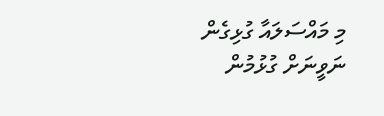މި މައްސަލައާ ގުޅިގެން ނަވީނަށް ގުޅުމުން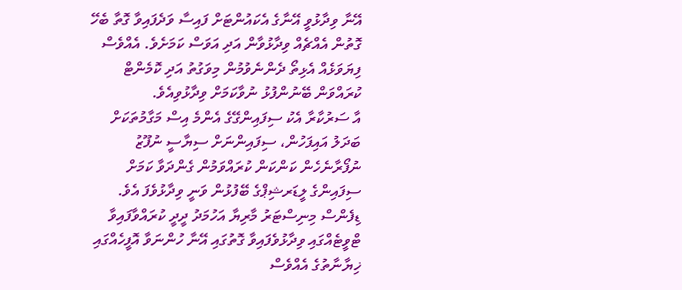އޭނާ ވިދާޅުވީ އޭނާގެ އެކައުންޓަށް ފައިސާ ވަދެފައިވާ ގޮތާ ބެހޭ ގޮތުން އެއްޗެއް ވިދާޅުވާން އަދި އަވަސް ކަމަށެވެ. އެއްވެސް ފިޔަވަޅެއް އެޅިތޯ ދެންނެވުމުން މިވަގުތު އަދި ކޮމެންޓް ކުރައްވަން ބޭނުންފުޅު ނުވާކަމަށް ވިދާޅުވިއެވެ.
އާ ސަރުކާރާ އެކު ސިފައިންގޭގެ އެންމެ އިސް މަގާމުތަކަށް ބަދަލު އައިފަހުން، ސިފައިންނަށް ސިޔާސީ ނުފޫޒު ނުފޯރާނެހެން ކަންކަން ކުރައްވަމުން ގެންދަވާ ކަމަށް ސިފައިންގެ ލީޑަރޝިޕްގެ ބޭފުޅުން ވަނީ ވިދާޅުވެފަ އެވެ. ޑިފެންސް މިނިސްޓަރު މާރިޔާ އަހުމަދު ދީދީ ކުރައްވާފައިވާ ޓްވީޓެއްގައި ވިދާޅުވެފައިވާ ގޮތުގައި އޭނާ ހުންނަވާ އޮފީހެއްގައި ޚިޔާނާތުގެ އެއްވެސް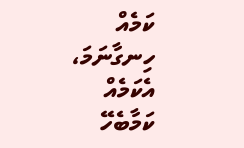ކަމެއް ހިނގާނަމަ، އެކަމެއް ކަމާބެހޭ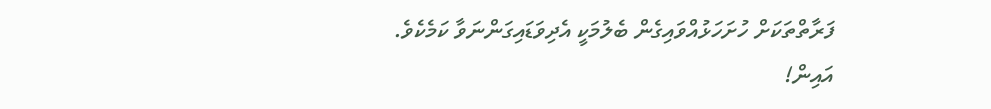ފަރާތްތަކަށް ހުށަހަޅުއްވައިގެން ބެލުމަކީ އެދިވަޑައިގަންނަވާ ކަމެކެވެ.
އައިން!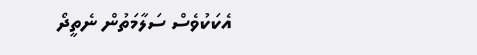އެކަކުވެސް ސަލާމަތުން ނެތީދޯ